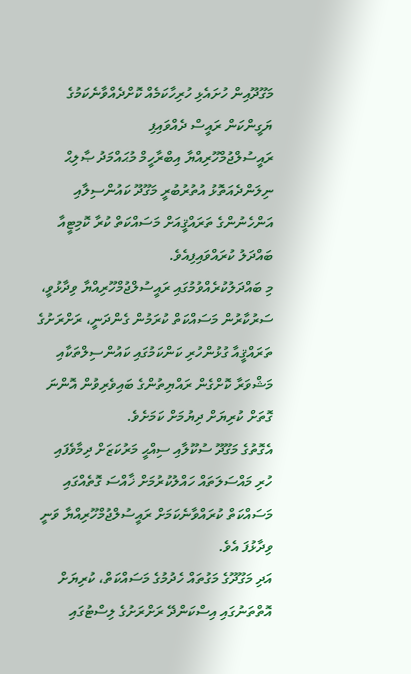މަގޫދޫއިން ހުށައެޅި ހުރިހާކަމެއް ކޮށްދެއްވާނެކަމުގެ ޔަގީންކަން ރައީސް ދެއްވައިފި
ރައީސުލްޖުމްހޫރިއްޔާ އިބްރާހީމް މުޙައްމަދު ޞާލިޙް ނިލަންދެއަތޮޅު އުތުރުބުރީ މަގޫދޫ ކައުންސިލާއި އަންހެނުންގެ ތަރައްޤީއަށް މަސައްކަތް ކުރާ ކޮމިޓީއާ ބައްދަލު ކުރައްވައިފިއެވެ.
މި ބައްދަލުކުރެއްވުމުގައި ރައީސުލްޖުމްހޫރިއްޔާ ވިދާޅުވީ، ސަރުކާރުން މަސައްކަތް ކުރަމުން ގެންދަނީ، ރަށްރަށުގެ ތަރައްޤީއާ ގުޅުންހުރި ކަންކަމުގައި ކައުންސިލްތަކާއި މަޝްވަރާ ކޮށްގެން ރައްޔިތުންގެ ބައިވެރިވުން އޮންނަ ގޮތަށް ކުރިޔަށް ދިޔުމަށް ކަމަށެވެ.
އެގޮތުގެ މަގޫދޫ ސުކޫލާއި ސިއްޙީ މަރުކަޒަށް ދިމާވެފައި ހުރި މައްސަލަތައް ހައްލުކުރުމަށް ޚާއްސަ ގޮތެއްގައި މަސައްކަތް ކުރައްވާނެކަމަށް ރައީސުލްޖުމްހޫރިއްޔާ ވަނީ ވިދާޅުފަ އެވެ.
އަދި މަގޫދޫގެ މަގުތައް ހެދުމުގެ މަސައްކަތް، ކުރިޔަށް އޮތްތަނުގައި އިސްކަންދޭ ރަށްރަށުގެ ލިސްޓުގައި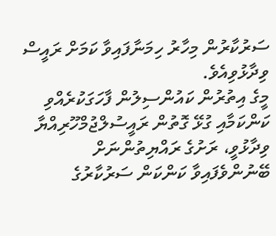ސަރުކާރުން މިހާރު ހިމަނާފައިވާ ކަމަށް ރައީސް ވިދާޅުވިއެވެ.
މީގެ އިތުރުން ކައުންސިލުން ފާހަގަކުރެއްވި ކަންކަމާއި ގުޅޭ ގޮތުން ރައީސުލްޖުމްހޫރިއްޔާ ވިދާޅުވީ، ރަށުގެ ރައްޔިތުންނަށް ބޭނުންވެފައިވާ ކަންކަން ސަރުކާރުގެ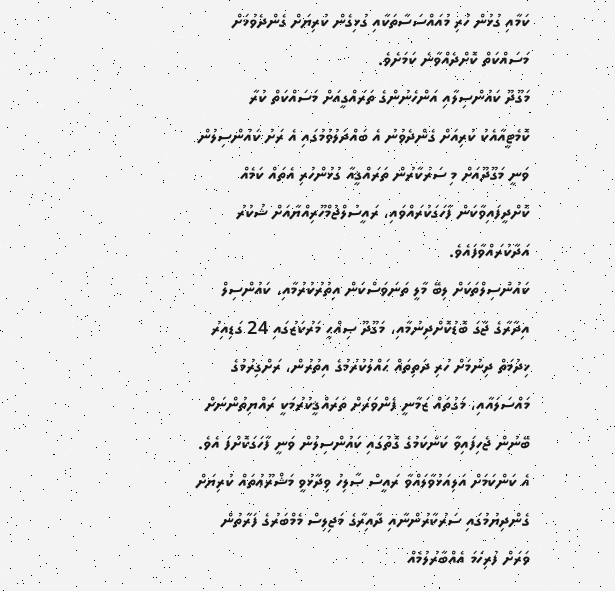ކަމާއި ގުޅުން ހުރި މުއައްސަސާތަކާއި ގުޅިގެން ކުރިޔަށް ގެންދެވުމަށް މަސައްކަތް ކޮށްދެއްވާނެ ކަމަށެވެ.
މަގޫދޫ ކައުންސިލާއި އަންހެނުންގެ ތަރައްގީއަށް މަސައްކަތް ކުރާ ކޮމެޓީއާއެކު ކުރިއަށް ގެންދެވުނު އެ ބައްދަލުވުމުގައި އެ ރަށު ކައުންސިލުން ވަނީ މަގޫދޫއަށް މި ސަރުކާރުން ތަރައްޤީއާ ގުޅުންހުރި އެތައް ކަމެއް ކޮށްދީފައިވާކަން ފާހަގަކުރައްވައި، ރައީސުލްޖުމްހޫރިއްޔާއަށް ޝުކުރު އަދާކުރައްވާފައެވެ.
ކައުންސިލްތަކަށް ލިބޭ މާލީ ތަނަވަސްކަން އިތުރުކުރުމާއި، ކައުންސިލް އިދާރާގެ ޖާގަ ބޮޑުކޮށްދިނުމާއި، މަގޫދޫ ޞިއްޙީ މަރުކަޒުގައި 24 ގަޑިއިރު ޚިދުމަތް ދިނުމަށް ހުރި ދަތިތައް ޙައްލުކުރުމުގެ އިތުރުން، ރަށްގިރުމުގެ މައްސަލައާއި، މަގުތައް ޒަމާނީ ފެންވަރަށް ތަރައްޤީކުރުމަކީ ރައްޔިތުންނަށް ބޭނުން ޖެހިފައިވާ ކަންކަމުގެ ގޮތުގައި ކައުންސިލުން ވަނީ ފާހަގަކޮށްފަ އެވެ.
އެ ކަންކަމަށް އަލިއަޅުވާލައްވާ ރައީސް ޞާލިހު ވިދާޅުވީ މަޝްރޫޢުތައް ކުރިޔަށް ގެންދިޔުމުގައި ސަރުކާރުންނާއި ދާއިރާގެ މަޖިލިސް މެމްބަރުގެ ފަރާތުން ވަރަށް ފުރިހަމަ އެއްބާރުލުމެއް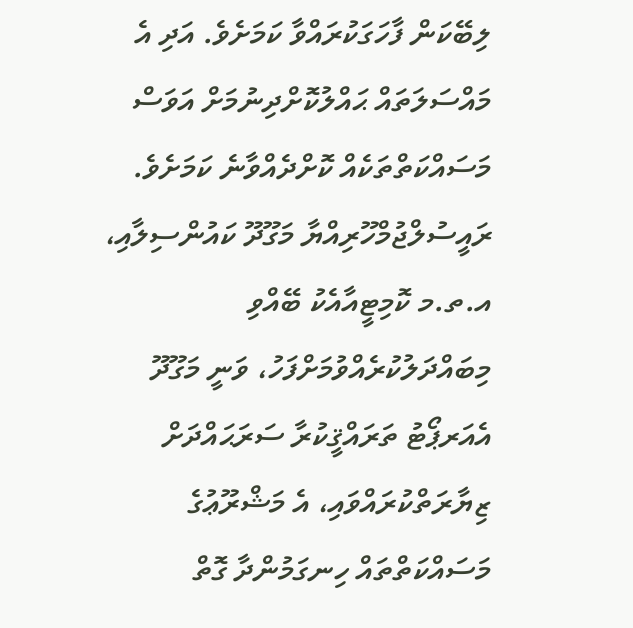ލިބޭކަން ފާހަގަކުރައްވާ ކަމަށެވެ. އަދި އެ މައްސަލަތައް ޙައްލުކޮށްދިނުމަށް އަވަސް މަސައްކަތްތަކެއް ކޮށްދެއްވާނެ ކަމަށެވެ.
ރައީސުލްޖުމްހޫރިއްޔާ މަގޫދޫ ކައުންސިލާއި، އ.ތ.މ ކޮމިޓީއާއެކު ބޭއްވި މިބައްދަލުކުރެއްވުމަށްފަހު، ވަނީ މަގޫދޫ އެއަރޕޯޓު ތަރައްޤީކުރާ ސަރަޙައްދަށް ޒިޔާރަތްކުރައްވައި، އެ މަޝްރޫޢުގެ މަސައްކަތްތައް ހިނގަމުންދާ ގޮތް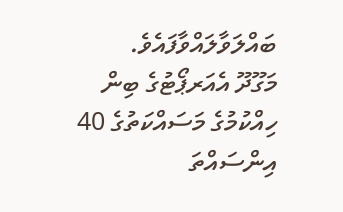ބައްލަވާލައްވާފައެވެ.
މަގޫދޫ އެއަރޕޯޓުގެ ބިން ހިއްކުމުގެ މަސައްކަތުގެ 40 އިންސައްތަ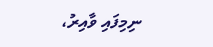ނިމިފައި ވާއިރު،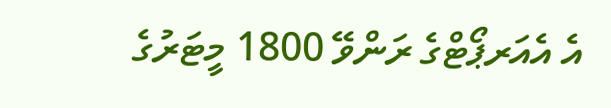އެ އެއަރޕޯޓްގެ ރަންވޭ 1800 މީޓަރުގެ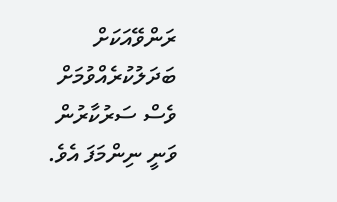ރަންވޭއަކަށް ބަދަލުކުރެއްވުމަށް ވެސް ސަރުކާރުން ވަނީ ނިންމަފަ އެވެ.